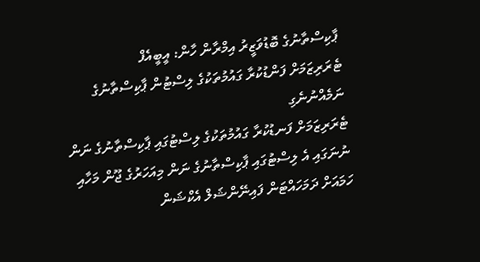ޕާކިސްތާނުގެ ބޮޑުވަޒީރު އިމްރާން ހާން: އީބީއެފް
ޓެރަރިޒަމަށް ފަންޑުކުރާ ގައުމުތަކުގެ ލިސްޓުން ޕާކިސްތާނުގެ ނަމެއްނުނެގި
ޓެރަރިޒަމަށް ފަނޑުކުރާ ގައުމުތަކުގެ ލިސްޓުގައި ޕާކިސްތާނުގެ ނަން ނުނަގައި އެ ލިސްޓުގައި ޕާކިސްތާނުގެ ނަން މިއަހަރުގެ ޖޫން މަހާއި ހަމައަށް ދަމަހައްޓަން ފައިނޭންޝަލް އެކްޝަން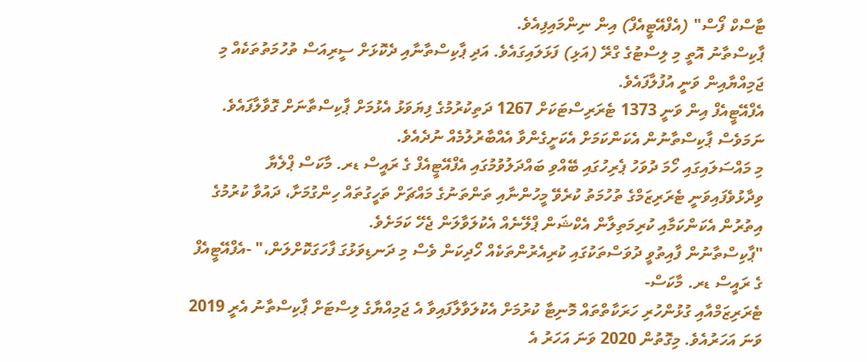ޓާސްކް ފޯސް" (އެފްއޭޓީއެފް) އިން ނިންމައިފިއެވެ.
ޕާކިސްތާނު އޮތީ މި ލިސްޓުގެ ގްރޭ (އަޅި) ފަޅަލައިގައެވެ. އަދި ޕާކިސްތާނާއި ދެކޮޅަށް ސީރިއަސް ތުހުމަތުތަކެއް މި ޖަމިއްޔާއިން ވަނީ އުފުލާފައެވެ.
އެފްއޭޓީއެފް އިން ވަނީ 1373 ޓެރަރިސްޓަކަށް 1267 ދަތިކުރުމުގެ ފިޔަވަޅު އެޅުމަށް ޕާކިސްތާނަށް ގޮވާލާފައެވެ. ނަމަވެސް ޕާކިސްތާނުން އެކަންކަމަށް އެކަށީގެންވާ އެއްބާރުލުމެއް ނުދެއެވެ.
މި މައްސަލައިގައި ހޯމަ ދުވަހު ޕެރިހުގައި ބޭއްވި ބައްދަލުވުމުގައި އެފްއޭޓީއެފް ގެ ރައީސް ޑރ. މާކަސް ޕްލެޔާ ވިދާޅުވެފައިވަނީ ޓެރަރިޒަމްގެ ތުހުމަތު ކުރެވޭ މީހުންނާއި ތަންތަނުގެ މައްޗަށް ތަހީގުތައް ހިންގުމަށާ، ދައުވާ ކުރުމުގެ އިތުރުން އެކަންކަމާއި ކުރިމަތިލާން އެކްޝަން ޕްލޭނެއް އެކުލަވާލަން ޖެހޭ ކަމަށެވެ.
"ޕާކިސްތާނުން ފާއިތުވީ ދުވަސްތަކުގައި ކުރިއެރުންތަކެއް ހޯދިކަން ވެސް މި ދަނޑިވަޅުގަ ފާހަގަކޮށްލަން،" -އެފްއޭޓީއެފް ގެ ރައީސް ޑރ. މާކަސް-
ޓެރަރިޒަމްއާއި ގުޅުންހުރި ހަރަކާތްތައް މޮނިޓާ ކުރުމަށް އެކުލަވާލާފައިވާ އެ ޖަމިއްޔާގެ ލިސްޓަށް ޕާކިސްތާނު އެރީ 2019 ވަނަ އަހަރުއެވެ. މިގޮތުން 2020 ވަނަ އަހަރު އެ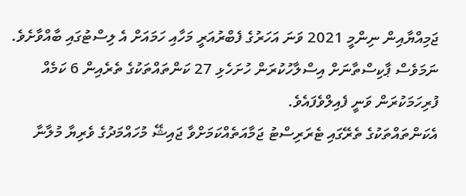ޖަމިއްޔާއިން ނިންމީ 2021 ވަނަ އަހަރުގެ ފެބްރުއަރީ މަހާއި ހަމައަށް އެ ލިސްޓުގައި ބާއްވާށެވެ. ނަމަވެސް ޕާކިސްތާނަށް އިސްލާހުކުރަން ހުށަހެޅި 27 ކަންތައްތަކުގެ ތެރެއިން 6 ކަމެއް ފުރިހަމަކުރަން ވަނީ ފެއިލްވެފައެވެ.
އެކަންތައްތަކުގެ ތެރޭގައި ޓެރަރިސްޓު ޖަމާއަތެއްކަމަށްވާ ޖައިޝޭ މުހައްމަދުގެ ވެރިޔާ މުލާނާ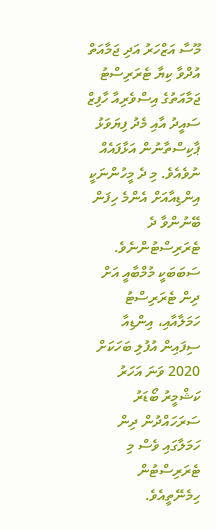މޫސާ އަޒްހަރު އަދި ޖަމާއަތް އުދްވާ ކިޔާ ޓެރަރިސްޓު ޖަމާއަތުގެ އިސްވެރިއާ ހާފިޒް ސައީދު އާއި މެދު ފިޔަވަޅު ޕާކިސްތާނުން އަޅާފައެއް ނުވެއެވެ. މި ދެ މީހުންނަކީ އިންޑިއާއަށް އެންމެ ހިފަން ބޭނުންވާ ދެ ޓެރަރިސްޓުންނެވެ. ސަބަބަކީ މުމްބާއީ އަށް ދިން ޓެރަރިސްޓު ހަމަލާއާއި، އިންޑިއާ ސިފައިން އުފުލި ބަހަކަށް 2020 ވަނަ އަހަރު ކަޝްމީރު ބޯޑަރު ސަރަހައްދުން ދިން ހަމަލާގައި ވެސް މި ޓެރަރިސްޓުން ހިމެނޭތީއެވެ.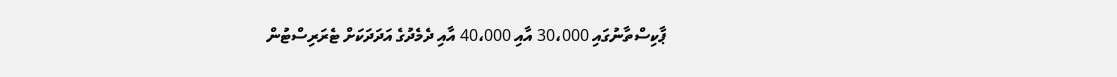ޕާކިސްތާނުގައި 30،000 އާއި 40،000 އާއި ދެމެދުގެ އަދަދަކަށް ޓެރަރިސްޓުން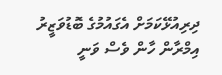ދިރިއުޅޭކަމަށް އެގައުމުގެ ބޮޑުވަޒީރު އިމްރާން ހާން ވެސް ވަނީ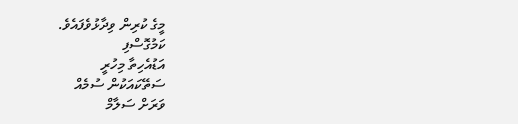މީގެ ކުރިން ވިދާޅުވެފައެވެ.
ކަމުގޮސްފި
އަޑުއެހިތާ މިހުރީ
ސަތޭކައަކުން ސުމެއް
ވަރަށް ސަލާމް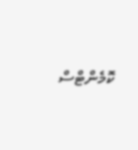ކޮމެންޓްސް